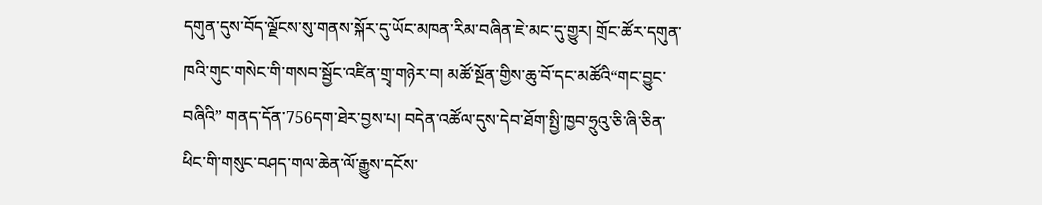དགུན་དུས་བོད་ལྗོངས་སུ་གནས་སྐོར་དུ་ཡོང་མཁན་རིམ་བཞིན་ཇེ་མང་དུ་གྱུར། གྲོང་ཚོར་དགུན་ཁའི་གུང་གསེང་གི་གསབ་སྦྱོང་འཛིན་གྲྭ་གཉེར་བ། མཚོ་སྔོན་གྱིས་ཆུ་བོ་དང་མཚོའི“གང་བྱུང་བཞིའི” གནད་དོན་756དག་ཐེར་བྱས་པ། བདེན་འཚོལ་དུས་དེབ་ཐོག་སྤྱི་ཁྱབ་ཧྲུའུ་ཅི་ཞི་ཅིན་ཕིང་གི་གསུང་བཤད་གལ་ཆེན་ལོ་རྒྱུས་དངོས་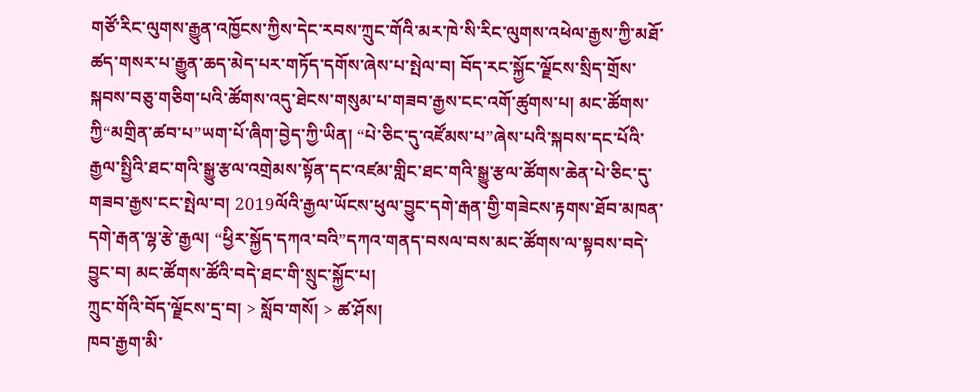གཙོ་རིང་ལུགས་རྒྱུན་འཁྱོངས་ཀྱིས་དེང་རབས་ཀྲུང་གོའི་མར་ཁེ་སི་རིང་ལུགས་འཕེལ་རྒྱས་ཀྱི་མཐོ་ཚད་གསར་པ་རྒྱུན་ཆད་མེད་པར་གཏོད་དགོས་ཞེས་པ་སྤེལ་བ། བོད་རང་སྐྱོང་ལྗོངས་སྲིད་གྲོས་སྐབས་བཅུ་གཅིག་པའི་ཚོགས་འདུ་ཐེངས་གསུམ་པ་གཟབ་རྒྱས་ངང་འགོ་ཚུགས་པ། མང་ཚོགས་ཀྱི“མགྲིན་ཚབ་པ”ཡག་པོ་ཞིག་བྱེད་ཀྱི་ཡིན། “པེ་ཅིང་དུ་འཛོམས་པ”ཞེས་པའི་སྐབས་དང་པོའི་རྒྱལ་སྤྱིའི་ཐང་གའི་སྒྱུ་རྩལ་འགྲེམས་སྟོན་དང་འཛམ་གླིང་ཐང་གའི་སྒྱུ་རྩལ་ཚོགས་ཆེན་པེ་ཅིང་དུ་གཟབ་རྒྱས་ངང་སྤེལ་བ། 2019ལོའི་རྒྱལ་ཡོངས་ཕུལ་བྱུང་དགེ་རྒན་གྱི་གཟེངས་རྟགས་ཐོབ་མཁན་དགེ་རྒན་ལྷ་རྩེ་རྒྱལ། “ཕྱིར་སྐྱོད་དཀའ་བའི”དཀའ་གནད་བསལ་བས་མང་ཚོགས་ལ་སྟབས་བདེ་བྱུང་བ། མང་ཚོགས་ཚོའི་བདེ་ཐང་གི་སྲུང་སྐྱོང་པ།
ཀྲུང་གོའི་བོད་ལྗོངས་དྲ་བ། > སློབ་གསོ། > ཚ་ཤོས།
ཁབ་རྒྱག་མི་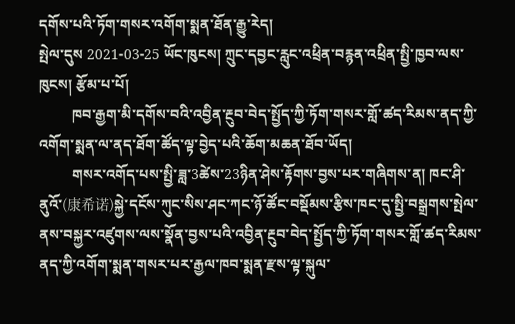དགོས་པའི་ཏོག་གསར་འགོག་སྨན་ཐོན་རྒྱུ་རེད།
སྤེལ་དུས 2021-03-25 ཡོང་ཁུངས། ཀྲུང་དབྱང་རླུང་འཕྲིན་བརྙན་འཕྲིན་སྤྱི་ཁྱབ་ལས་ཁུངས། རྩོམ་པ་པོ།
         ཁབ་རྒྱག་མི་དགོས་བའི་འབྱིན་རྔུབ་བེད་སྤྱོད་ཀྱི་ཏོག་གསར་གློ་ཚད་རིམས་ནད་ཀྱི་འགོག་སྨན་ལ་ནད་ཐོག་ཚོད་ལྟ་བྱེད་པའི་ཆོག་མཆན་ཐོབ་ཡོད།
         གསར་འགོད་པས་སྤྱི་ཟླ་3ཚེས་23ཉིན་ཤེས་རྟོགས་བྱས་པར་གཞིགས་ན། ཁང་ཤི་ནུའོ་(康希诺)སྐྱེ་དངོས་ཀུང་སིས་ཤང་ཀང་ཉོ་ཚོང་བསྡོམས་རྩིས་ཁང་དུ་སྤྱི་བསྒྲགས་སྤེལ་ནས་བསྐྱར་འཛུགས་ལས་སྣོན་བྱས་པའི་འབྱིན་རྔུབ་བེད་སྤྱོད་ཀྱི་ཏོག་གསར་གློ་ཚད་རིམས་ནད་ཀྱི་འགོག་སྨན་གསར་པར་རྒྱལ་ཁབ་སྨན་རྫས་ལྟ་སྐུལ་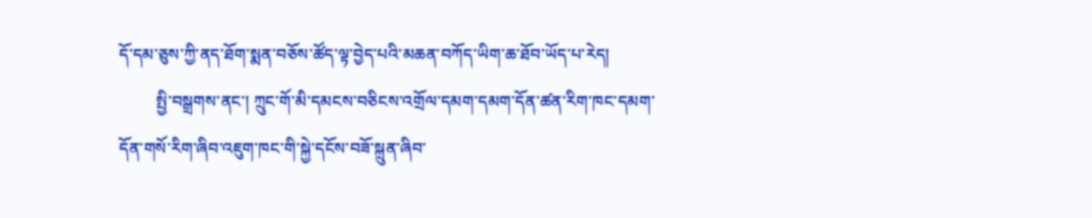དོ་དམ་ཅུས་ཀྱི་ནད་ཐོག་སྨན་བཅོས་ཚོད་ལྟ་བྱེད་པའི་མཆན་བཀོད་ཡིག་ཆ་ཐོབ་ཡོད་པ་རེད།
         སྤྱི་བསྒྲགས་ནང་། ཀྲུང་གོ་མི་དམངས་བཅིངས་འགྲོལ་དམག་དམག་དོན་ཚན་རིག་ཁང་དམག་དོན་གསོ་རིག་ཞིབ་འཇུག་ཁང་གི་སྐྱེ་དངོས་བཟོ་སྐྲུན་ཞིབ་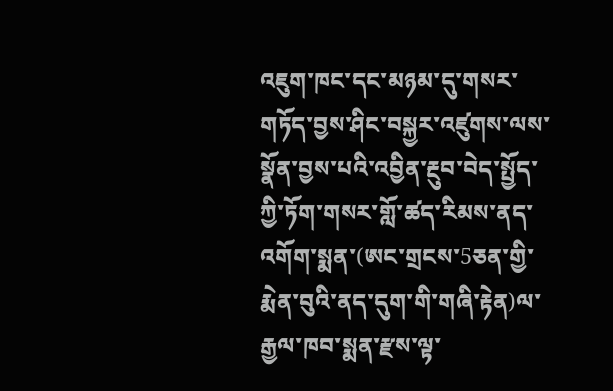འཇུག་ཁང་དང་མཉམ་དུ་གསར་གཏོད་བྱས་ཤིང་བསྐྱར་འཛུགས་ལས་སྣོན་བྱས་པའི་འབྱིན་རྔུབ་བེད་སྤྱོད་ཀྱི་ཏོག་གསར་གློ་ཚད་རིམས་ནད་འགོག་སྨན་(ཨང་གྲངས་5ཅན་གྱི་རྨེན་བུའི་ནད་དུག་གི་གཞི་རྟེན)ལ་རྒྱལ་ཁབ་སྨན་རྫས་ལྟ་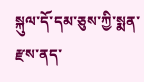སྐུལ་དོ་དམ་ཅུས་ཀྱི་སྨན་རྫས་ནད་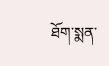ཐོག་སྨན་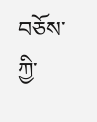བཅོས་ཀྱི་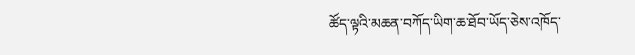ཚོད་ལྟའི་མཆན་བཀོད་ཡིག་ཆ་ཐོབ་ཡོད་ཅེས་འཁོད་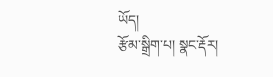ཡོད།
རྩོམ་སྒྲིག་པ། སྣང་རྡོར།